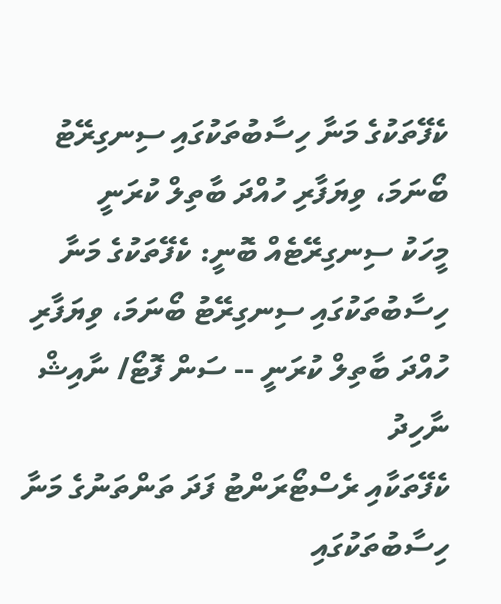ކެފޭތަކުގެ މަނާ ހިސާބުތަކުގައި ސިނގިރޭޓު ބޯނަމަ، ވިޔަފާރި ހުއްދަ ބާތިލް ކުރަނީ
މީހަކު ސިނގިރޭޓެއް ބޮނީ: ކެފޭތަކުގެ މަނާ ހިސާބުތަކުގައި ސިނގިރޭޓު ބޯނަމަ، ވިޔަފާރި ހުއްދަ ބާތިލް ކުރަނީ -- ސަން ފޮޓޯ/ ނާއިޝް ނާހިދު
ކެފޭތަކާއި ރެސްޓޯރަންޓު ފަދަ ތަންތަނުގެ މަނާ ހިސާބުތަކުގައި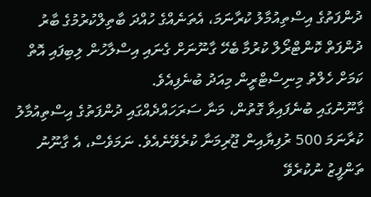ދުންފަތުގެ އިސްތިއުމާލު ކުރާނަމަ، އެތަނެއްގެ ހުއްދަ ބާތިލްކުރުމުގެ ބާރު ދުންފަތް ކޮންޓްރޯލް ކުރުމާ ބެހޭ ގާނޫނަށް ގެނައި އިސްލާހުން ލިބިފައި އޮތް ކަމަށް ހެލްތު މިނިސްޓްރީން މިއަދު ބުނެފިއެވެ.
ގާނޫނުގައި ބުނެފައިވާ ގޮތުން، މަނާ ސަރަހައްދެއްގައި ދުންފަތުގެ އިސްތިއުމާލު ކުރާނަމަ 500 ރުފިޔާއިން ޖޫރިމަނާ ކުރެވޭނެއެވެ. ނަމަވެސް، އެ ގާނޫނު ތަންފީޒު ނުކުރެވޭ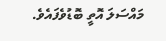މައްސަލަ އޮތީ ބޮޑުވެފައެވެ.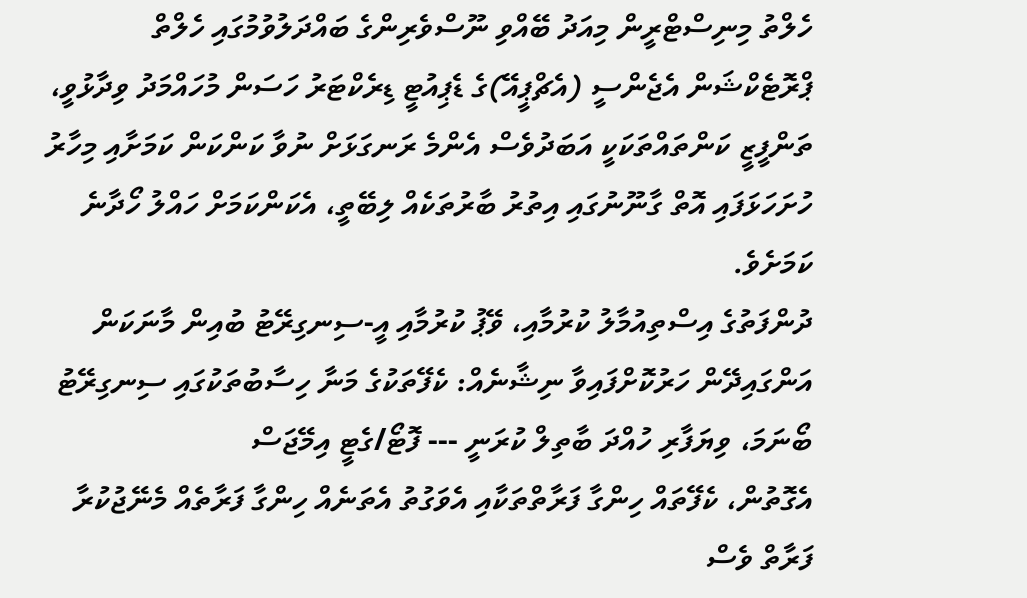ހެލްތު މިނިސްޓްރީން މިއަދު ބޭއްވި ނޫސްވެރިންގެ ބައްދަލުވުމުގައި ހެލްތް ޕްރޮޓެކްޝަން އެޖެންސީ (އެޗްޕީއޭ)ގެ ޑެޕިއުޓީ ޑިރެކްޓަރު ހަސަން މުހައްމަދު ވިދާޅުވީ، ތަންފީޒީ ކަންތައްތަކަކީ އަބަދުވެސް އެންމެ ރަނގަޅަށް ނުވާ ކަންކަން ކަމަށާއި މިހާރު ހުށަހަޅަފައި އޮތް ގާނޫނުގައި އިތުރު ބާރުތަކެއް ލިބޭތީ، އެކަންކަމަށް ހައްލު ހޯދާނެ ކަމަށެވެ.
ދުންފަތުގެ އިސްތިއުމާލު ކުރުމާއި، ވޭޕު ކުރުމާއި އީ-ސިނގިރޭޓު ބުއިން މާނަކަން އަންގައިދޭން ހަރުކޮށްފައިވާ ނިޝާނެއް: ކެފޭތަކުގެ މަނާ ހިސާބުތަކުގައި ސިނގިރޭޓު ބޯނަމަ، ވިޔަފާރި ހުއްދަ ބާތިލް ކުރަނީ --- ފޮޓޯ/ގެޓީ އިމޭޖަސް
އެގޮތުން، ކެފޭތައް ހިންގާ ފަރާތްތަކާއި އެވަގުތު އެތަނެއް ހިންގާ ފަރާތެއް މެނޭޖުކުރާ ފަރާތް ވެސް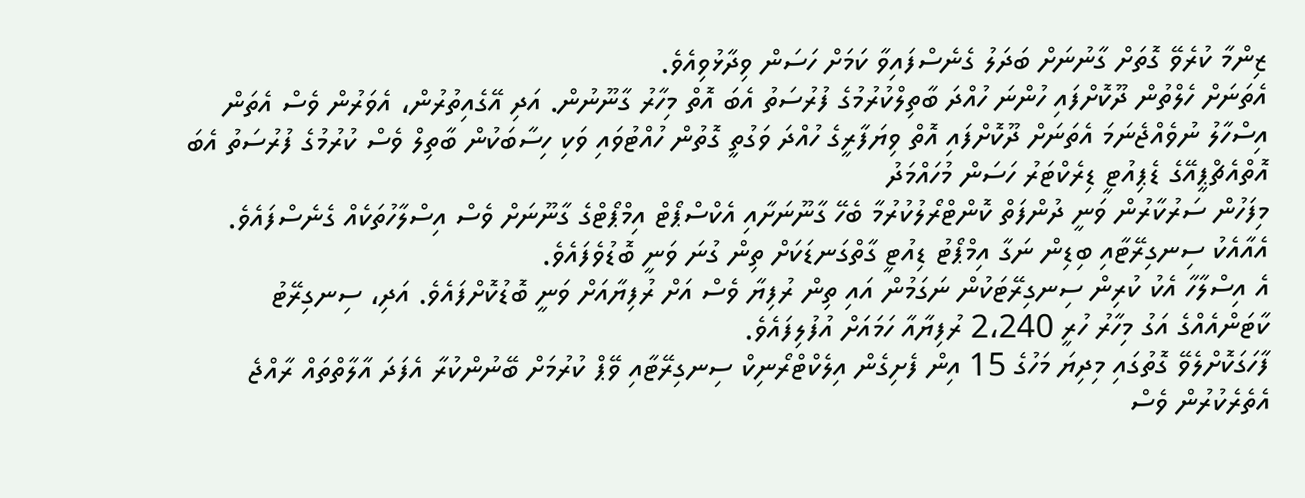ޒިންމާ ކުރެވޭ ގޮތަށް ގާނުނަށް ބަދަލު ގެނެސްފައިވާ ކަމަށް ހަސަން ވިދާޅުވިއެވެ.
އެތަނަށް ހެލްތުން ދޫކޮށްފައި ހުންނަ ހުއްދަ ބާތިލްކުރުމުގެ ފުރުސަތު އެބަ އޮތް މިހާރު ގާނޫނުން. އަދި އޭގެއިތުރުން، އެވަރުން ވެސް އެތަން އިސްހާލު ނުވެއްޖެނަމަ އެތަނަށް ދޫކޮށްފައި އޮތް ވިޔަފާރީގެ ހުއްދަ ވަގުތީ ގޮތުން ހުއްޓުވައި ވަކި ހިސާބަކުން ބާތިލް ވެސް ކުރުމުގެ ފުރުސަތު އެބަ އޮތްއެޗްޕީއޭގެ ޑެޕިއުޓީ ޑިރެކްޓަރު ހަސަން މުހައްމަދު
މިފަހުން ސަރުކާރުން ވަނީ ދުންފަތް ކޮންޓްރޯލުކުރުމާ ބެހޭ ގާނޫނަށާއި އެކްސްޕޯޓް އިމްޕޯޓްގެ ގާނޫނަށް ވެސް އިސްލާހުތަކެއް ގެނެސްފައެވެ. އެއާއެކު ސިނގިރޭޓާއި ބިޑިން ނަގާ އިމްޕޯޓު ޑިއުޓީ ގާތްގަނޑަކަށް ތިން ގުނަ ވަނީ ބޮޑުވެފައެވެ.
އެ އިސްލާހާ އެކު ކުރިން ސިނގިރޭޓަކުން ނަގަމުން އައި ތިން ރުފިޔާ ވެސް އަށް ރުފިޔާއަށް ވަނީ ބޮޑުކޮށްފައެވެ. އަދި، ސިނގިރޭޓު ކާޓަންއެއްގެ އަގު މިހާރު ހުރީ 2،240 ރުފިޔާއާ ހަމައަށް އުފުލިފައެވެ.
ފާހަގަކޮށްލެވޭ ގޮތުގައި މިދިޔަ މަހުގެ 15 އިން ފެށިގެން އިލެކްޓްރޯނިކް ސިނގިރޭޓާއި ވޭޕް ކުރުމަށް ބޭނުންކުރާ އެފަދަ އާލާތްތައް ރާއްޖެ އެތެރެކުރުން ވެސް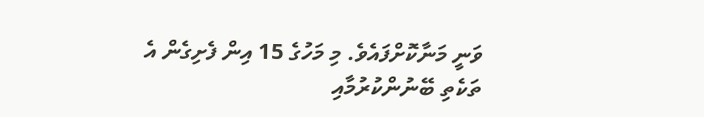ވަނީ މަނާކޮށްފައެވެ. މި މަހުގެ 15 އިން ފެށިގެން އެ ތަކެތި ބޭނުންކުރުމާއި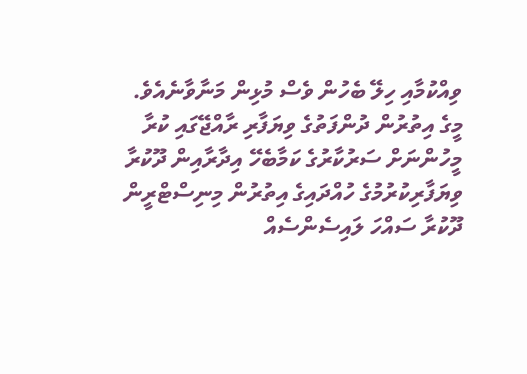ވިއްކުމާއި ހިލޭ ބެހުން ވެސް މުޅިން މަނާވާނެއެވެ.
މީގެ އިތުރުން ދުންފަތުގެ ވިޔަފާރި ރާއްޖޭގައި ކުރާ މީހުންނަށް ސަރުކާރުގެ ކަމާބެހޭ އިދާރާއިން ދޫކުރާ ވިޔަފާރިކުރުމުގެ ހުއްދައިގެ އިތުރުން މިނިސްޓްރީން ދޫކުރާ ސައްހަ ލައިސެންސެއް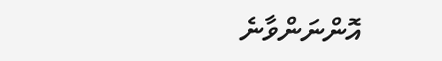އޮންނަންވާނެ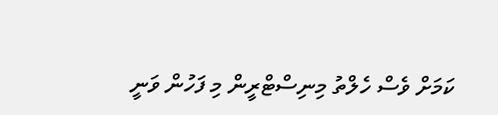ކަމަށް ވެސް ހެލްތު މިނިސްޓްރީން މި ފަހުން ވަނީ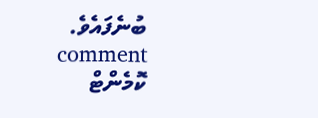ބުނެފައެވެ.
comment ކޮމެންޓް